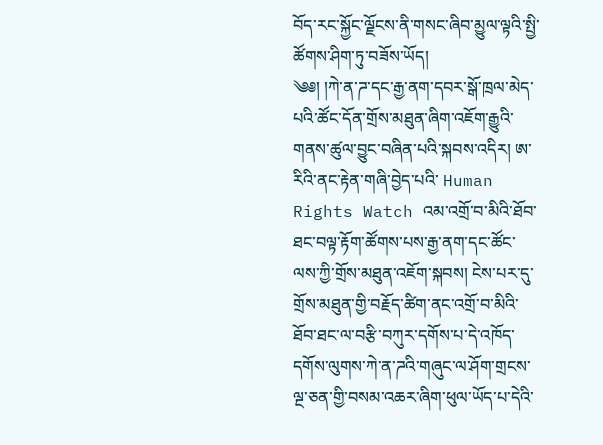བོད་རང་སྐྱོང་ལྗོངས་ནི་གསང་ཞིབ་མྱུལ་ལྟའི་སྤྱི་ཚོགས་ཤིག་ཏུ་བཟོས་ཡོད།
༄༅། །ཀེ་ན་ཌ་དང་རྒྱ་ནག་དབར་སྒོ་ཁྲལ་མེད་པའི་ཚོང་དོན་གྲོས་མཐུན་ཞིག་འཇོག་རྒྱུའི་གནས་ཚུལ་བྱུང་བཞིན་པའི་སྐབས་འདིར། ཨ་རིའི་ནང་རྟེན་གཞི་བྱེད་པའི་ Human Rights Watch འམ་འགྲོ་བ་མིའི་ཐོབ་ཐང་བལྟ་རྟོག་ཚོགས་པས་རྒྱ་ནག་དང་ཚོང་ལས་ཀྱི་གྲོས་མཐུན་འཇོག་སྐབས། ངེས་པར་དུ་གྲོས་མཐུན་གྱི་བརྗོད་ཚིག་ནང་འགྲོ་བ་མིའི་ཐོབ་ཐང་ལ་བརྩི་བཀུར་དགོས་པ་དེ་འཁོད་དགོས་ལུགས་ཀེ་ན་ཌའི་གཞུང་ལ་ཤོག་གྲངས་ལྔ་ཅན་གྱི་བསམ་འཆར་ཞིག་ཕུལ་ཡོད་པ་དེའི་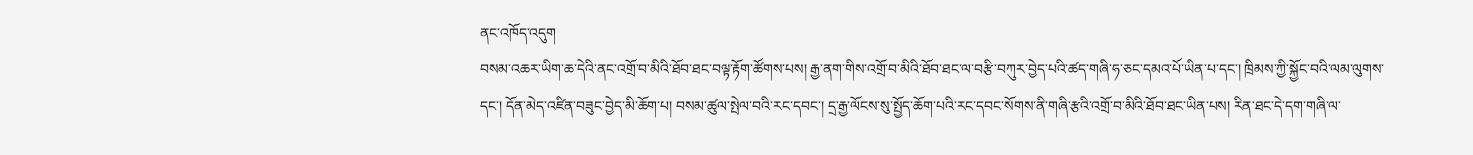ནང་འཁོད་འདུག
བསམ་འཆར་ཡིག་ཆ་དེའི་ནང་འགྲོ་བ་མིའི་ཐོབ་ཐང་བལྟ་རྟོག་ཚོགས་པས། རྒྱ་ནག་གིས་འགྲོ་བ་མིའི་ཐོབ་ཐང་ལ་བརྩི་བཀུར་བྱེད་པའི་ཚད་གཞི་ཧ་ཅང་དམའ་པོ་ཡིན་པ་དང་། ཁྲིམས་ཀྱི་སྐྱོང་བའི་ལམ་ལུགས་དང་། དོན་མེད་འཛིན་བཟུང་བྱེད་མི་ཆོག་པ། བསམ་ཚུལ་སྤེལ་བའི་རང་དབང་། དྲ་རྒྱ་ལོངས་སུ་སྤྱོད་ཆོག་པའི་རང་དབང་སོགས་ནི་གཞི་རྩའི་འགྲོ་བ་མིའི་ཐོབ་ཐང་ཡིན་པས། རིན་ཐང་དེ་དག་གཞི་ལ་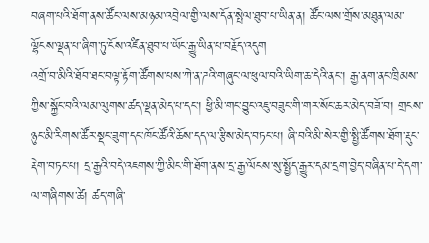བཞག་པའི་ཐོག་ནས་ཚོང་ལས་མཉམ་འབྲེལ་གྱི་ལས་དོན་སྤེལ་ཐུབ་པ་ཡིན་ན། ཚོང་ལས་གྲོས་མཐུན་ལམ་ལྷོངས་ལྡན་པ་ཞིག་ཏུ་ངོས་འཛིན་ཐུབ་པ་ཡོང་རྒྱུ་ཡིན་པ་བརྗོད་འདུག
འགྲོ་བ་མིའི་ཐོབ་ཐང་བལྟ་རྟོག་ཚོགས་པས་ཀེ་ན་ཌའི་གཞུང་ལ་ཕུལ་བའི་ཡིག་ཆ་དེའི་ནང་། རྒྱ་ནག་ནང་ཁྲིམས་ཀྱིས་སྐྱོང་བའི་ལམ་ལུགས་ཚད་ལྡན་མེད་པ་དང་། ཕྱི་མི་གང་བྱུང་འཇུ་བཟུང་གི་གར་སོང་ཆར་མེད་བཟོ་བ། གྲངས་ཉུང་མི་རིགས་ཚོར་སྡང་ཟུག་དང་ཁོང་ཚོའི་ཆོས་དད་ལ་རྩིས་མེད་བཏང་པ། ཞི་བའི་མི་སེར་གྱི་སྤྱི་ཚོགས་ཐོག་རྡུང་རྡེག་བཏང་པ། དྲ་རྒྱའི་བདེ་འཇགས་ཀྱི་མིང་གི་ཐོག་ནས་དྲ་རྒྱ་ལོངས་སུ་སྤྱོད་རྒྱུར་དམ་དྲག་བྱེད་བཞིན་པ་དེ་དག་ལ་གཞིགས་ཚེ། ཚད་གཞི་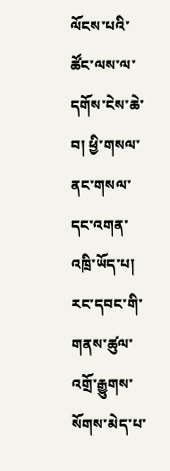ལོངས་པའི་ཚོང་ལས་ལ་དགོས་ངེས་ཆེ་བ། ཕྱི་གསལ་ནང་གསལ་དང་འགན་འཁྲི་ཡོད་པ། རང་དབང་གི་གནས་ཚུལ་འགྲོ་རྒྱུགས་སོགས་མེད་པ་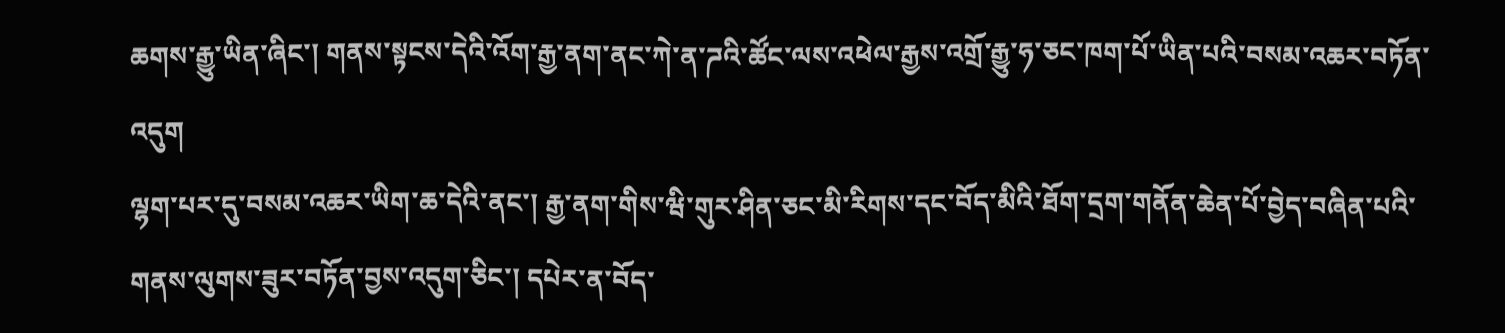ཆགས་རྒྱུ་ཡིན་ཞིང་། གནས་སྟངས་དེའི་འོག་རྒྱ་ནག་ནང་ཀེ་ན་ཌའི་ཚོང་ལས་འཕེལ་རྒྱས་འགྲོ་རྒྱུ་ཧ་ཅང་ཁག་པོ་ཡིན་པའི་བསམ་འཆར་བཏོན་འདུག
ལྷག་པར་དུ་བསམ་འཆར་ཡིག་ཆ་དེའི་ནང་། རྒྱ་ནག་གིས་ཝི་གུར་ཤིན་ཅང་མི་རིགས་དང་བོད་མིའི་ཐོག་དྲག་གནོན་ཆེན་པོ་བྱེད་བཞིན་པའི་གནས་ལུགས་ཟུར་བཏོན་བྱས་འདུག་ཅིང་། དཔེར་ན་བོད་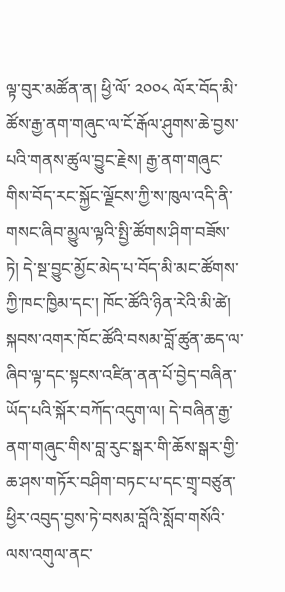ལྟ་བུར་མཚོན་ན། ཕྱི་ལོ་ ༢༠༠༨ ལོར་བོད་མི་ཚོས་རྒྱ་ནག་གཞུང་ལ་ངོ་རྒོལ་ཤུགས་ཆེ་བྱས་པའི་གནས་ཚུལ་བྱུང་རྗེས། རྒྱ་ནག་གཞུང་གིས་བོད་རང་སྐྱོང་ལྗོངས་ཀྱི་ས་ཁུལ་འདི་ནི་གསང་ཞིབ་མྱུལ་ལྟའི་སྤྱི་ཚོགས་ཤིག་བཟོས་ཏེ། དེ་སྔ་བྱུང་མྱོང་མེད་པ་བོད་མི་མང་ཚོགས་ཀྱི་ཁང་ཁྱིམ་དང་། ཁོང་ཚོའི་ཉིན་རེའི་མི་ཚེ། སྐབས་འགར་ཁོང་ཚོའི་བསམ་བློ་ཚུན་ཆད་ལ་ཞིབ་ལྟ་དང་སྟངས་འཛིན་ནན་པོ་བྱེད་བཞིན་ཡོད་པའི་སྐོར་བཀོད་འདུག་ལ། དེ་བཞིན་རྒྱ་ནག་གཞུང་གིས་བླ་རུང་སྒར་གི་ཆོས་སྒར་གྱི་ཆ་ཤས་གཏོར་བཤིག་བཏང་པ་དང་གྲྭ་བཙུན་ཕྱིར་འབུད་བྱས་ཏེ་བསམ་བློའི་སློབ་གསོའི་ལས་འགུལ་ནང་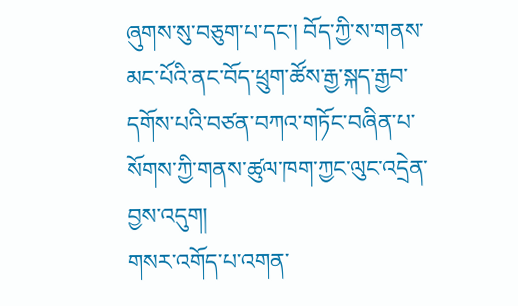ཞུགས་སུ་བཅུག་པ་དང་། བོད་ཀྱི་ས་གནས་མང་པོའི་ནང་བོད་ཕྲུག་ཚོས་རྒྱ་སྐད་རྒྱབ་དགོས་པའི་བཙན་བཀའ་གཏོང་བཞིན་པ་སོགས་ཀྱི་གནས་ཚུལ་ཁག་ཀྱང་ལུང་འདྲེན་བྱས་འདུག།
གསར་འགོད་པ་འགན་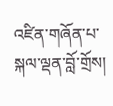འཛིན་གཞོན་པ་སྐལ་ལྡན་བློ་གྲོས།